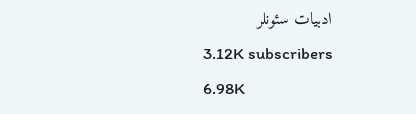ادبیات سئونلر
3.12K subscribers
6.98K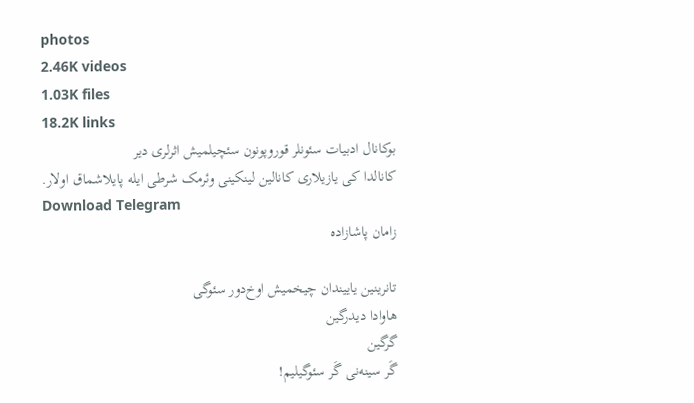photos
2.46K videos
1.03K files
18.2K links
بوکانال ادبیات سئونلر قوروپونون سئچیلمیش اثرلری دیر
کانالدا کی یازیلاری کانالین لینکینی وئرمک شرطی ایله پایلاشماق اولار.
Download Telegram
زامان پاشازاده

تانرینین یاییندان چیخمیش اوخ‌دور سئوگی
هاوادا دیدرگین
گرگین
گَر سینه‌نی گَر سئوگیلیم!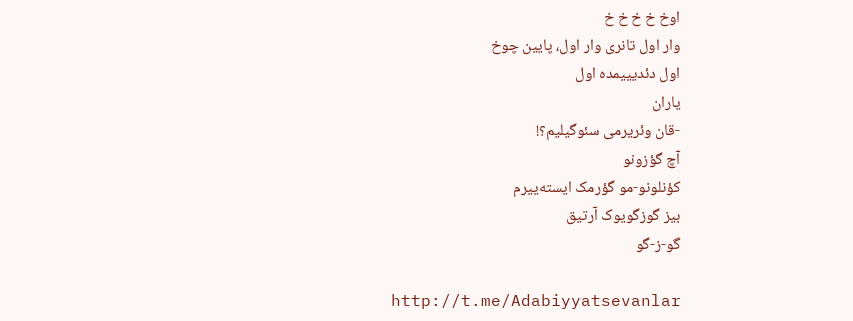اوخ خ خ خ خ
وار اول تانری وار اول، پایین چوخ
اول دئدیییمده اول
یاران
-قان وئریرمی سئوگیلیم؟!
آچ گؤزونو
کؤنلونو-مو گؤرمک ایسته‌ییرم
بیز گوزگویوک آرتیق
گو-ز-گو

http://t.me/Adabiyyatsevanlar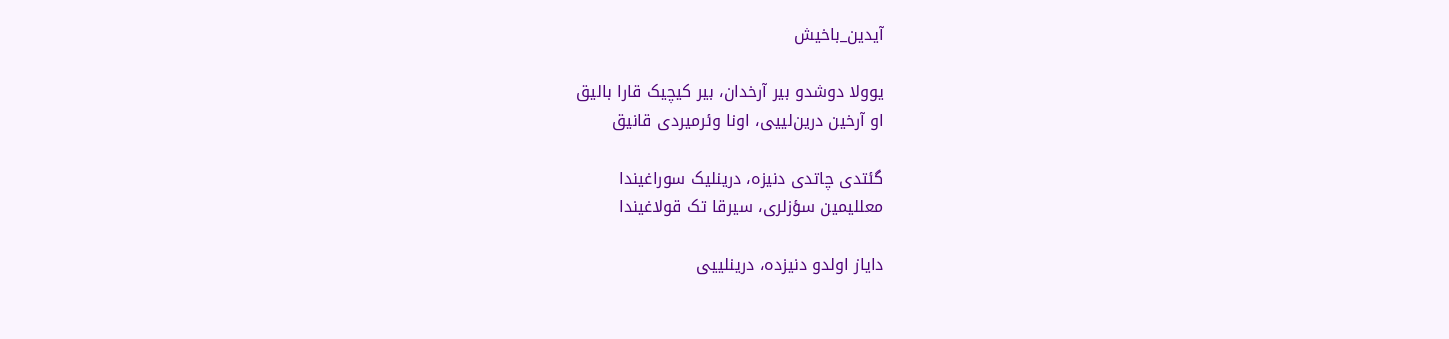آیدین_باخیش

یوولا دوشدو بیر آرخدان، بیر کیچیک قارا بالیق
او آرخین درین‌لییی، اونا وئرمیردی قانیق

گئتدی چاتدی دنیزه، درینلیک سوراغیندا
معللیمین سؤزلری، سیرقا تک قولاغیندا

دایاز اولدو دنیزده، درینلییی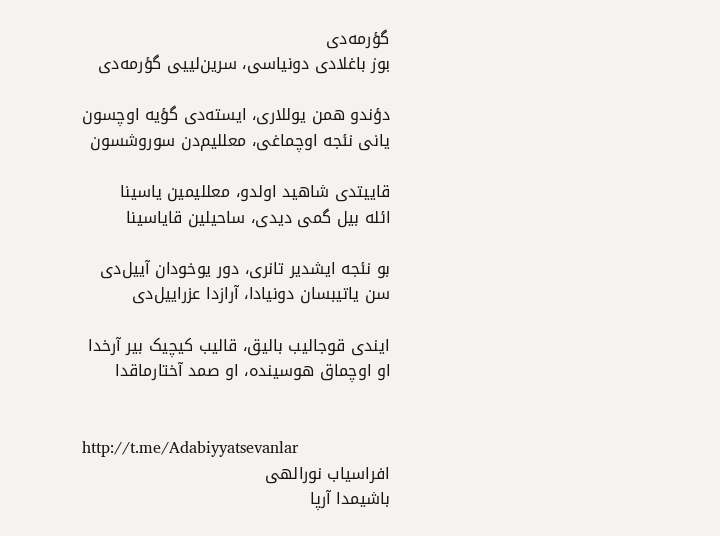گؤرمه‌دی
بوز باغلادی دونیاسی، سرین‌لییی گؤرمه‌دی

دؤندو همن یوللاری، ایسته‌دی گؤیه اوچسون
یانی نئجه اوچماغی، معللیم‌دن سوروشسون

قاییتدی شاهید اولدو، معللیمین یاسینا
ائله بیل گمی دیدی، ساحیلین قایاسینا

بو نئجه ایشدیر تانری، دور یوخودان آییل‌دی
سن یاتیبسان دونیادا، آرازدا عزراییل‌دی

ایندی قوجالیب بالیق، قالیب کیچیک بیر آرخدا
او اوچماق هوسینده، او صمد آختارماقدا


http://t.me/Adabiyyatsevanlar
افراسیاب نورالهی
باشیمدا آرپا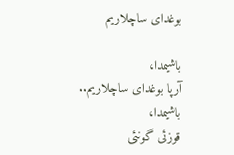بوغدای ساچلاریم

باشیمدا،
آرپا بوغدای ساچلاریم..
باشیمدا،
قوزئی گونئی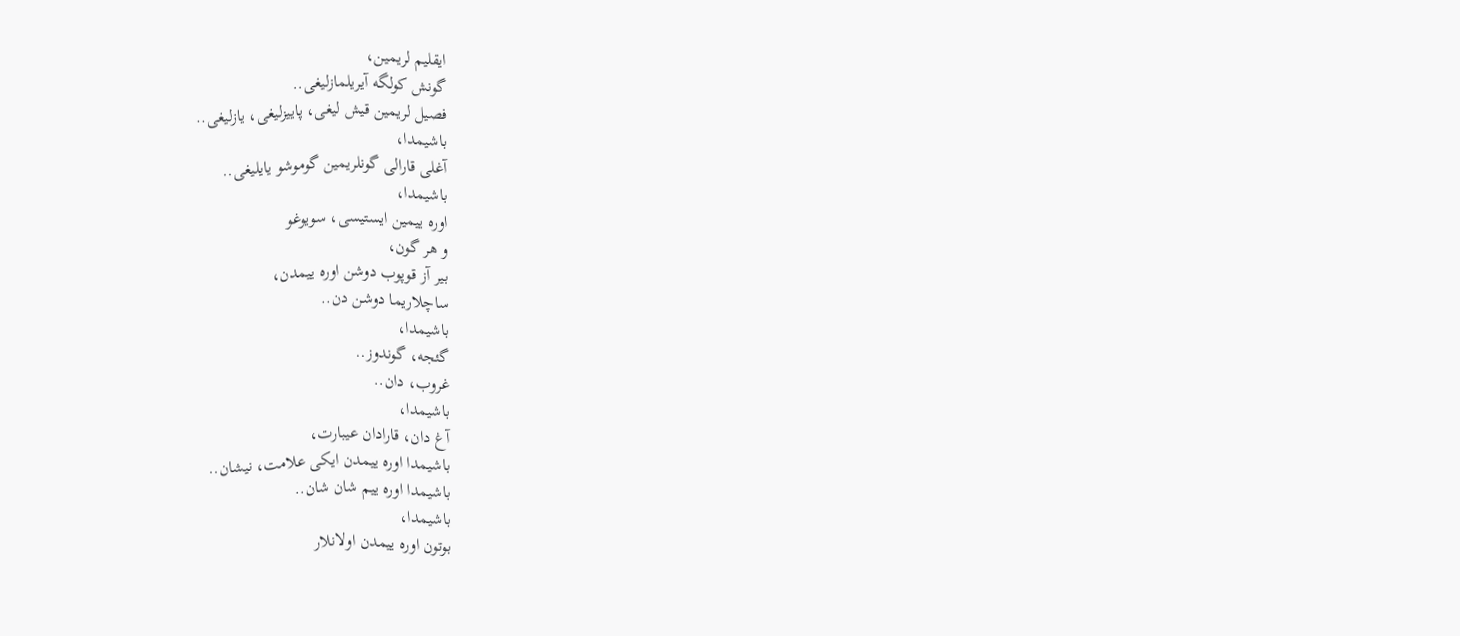ایقلیم لریمین،
گونش کولگه آیریلمازلیغی..
فصیل لریمین قیش لیغی، پاییزلیغی، یازلیغی..
باشیمدا،
آغلی قارالی گونلریمین گوموشو یایلیغی..
باشیمدا،
اوره ییمین ایستیسی، سویوغو
و هر گون،
بیر آز قوپوب دوشن اوره ییمدن،
ساچلاریما دوشن دن..
باشیمدا،
گئجه، گوندوز..
غروب، دان..
باشیمدا،
آغ دان، قارادان عیبارت،
باشیمدا اوره ییمدن ایکی علامت، نیشان..
باشیمدا اوره ییم شان شان..
باشیمدا،
بوتون اوره ییمدن اولانلار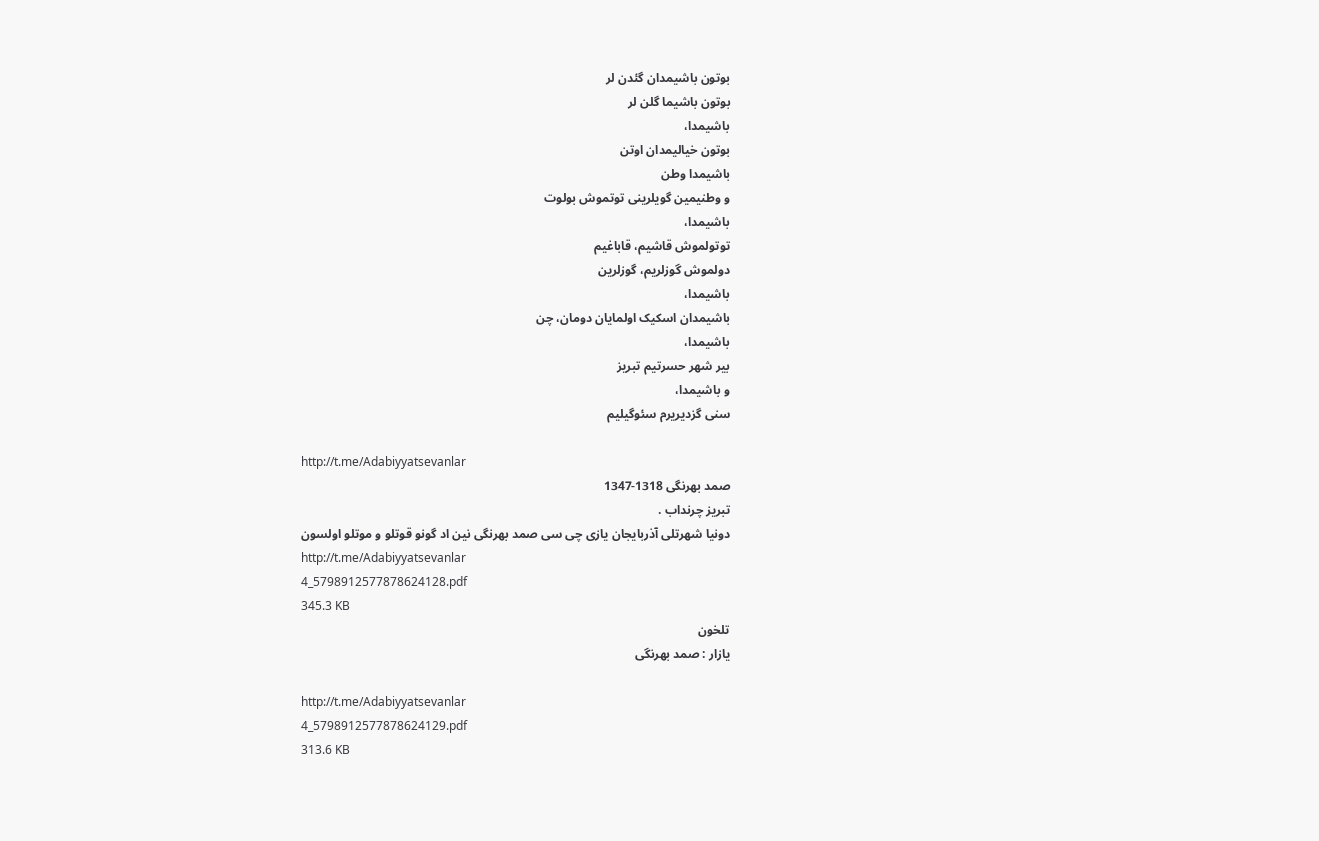بوتون باشیمدان گئدن لر
بوتون باشیما گلن لر
باشیمدا،
بوتون خیالیمدان اوتن
باشیمدا وطن
و وطنیمین گویلرینی توتموش بولوت
باشیمدا،
توتولموش قاشیم، قاباغیم
دولموش گوزلریم، گوزلرین
باشیمدا،
باشیمدان اسکیک اولمایان دومان، چن
باشیمدا،
بیر شهر حسرتیم تبریز
و باشیمدا،
سنی گزدیریرم سئوگیلیم

http://t.me/Adabiyyatsevanlar
صمد بهرنگی 1318-1347
تبریز چرنداب .
دونیا شهرتلی آذربایجان یازی چی سی صمد بهرنگی نین اد گونو قوتلو و موتلو اولسون
http://t.me/Adabiyyatsevanlar
4_5798912577878624128.pdf
345.3 KB
تلخون
یازار : صمد بهرنگی

http://t.me/Adabiyyatsevanlar
4_5798912577878624129.pdf
313.6 KB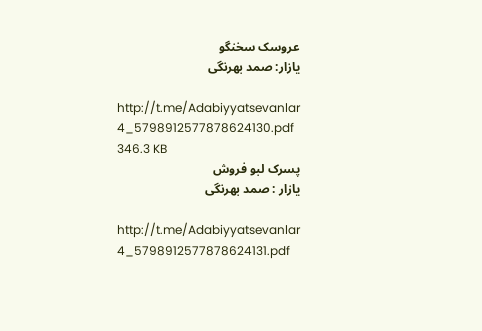عروسک سخنگو
یازار: صمد بهرنگی

http://t.me/Adabiyyatsevanlar
4_5798912577878624130.pdf
346.3 KB
پسرک لبو فروش
یازار : صمد بهرنگی

http://t.me/Adabiyyatsevanlar
4_5798912577878624131.pdf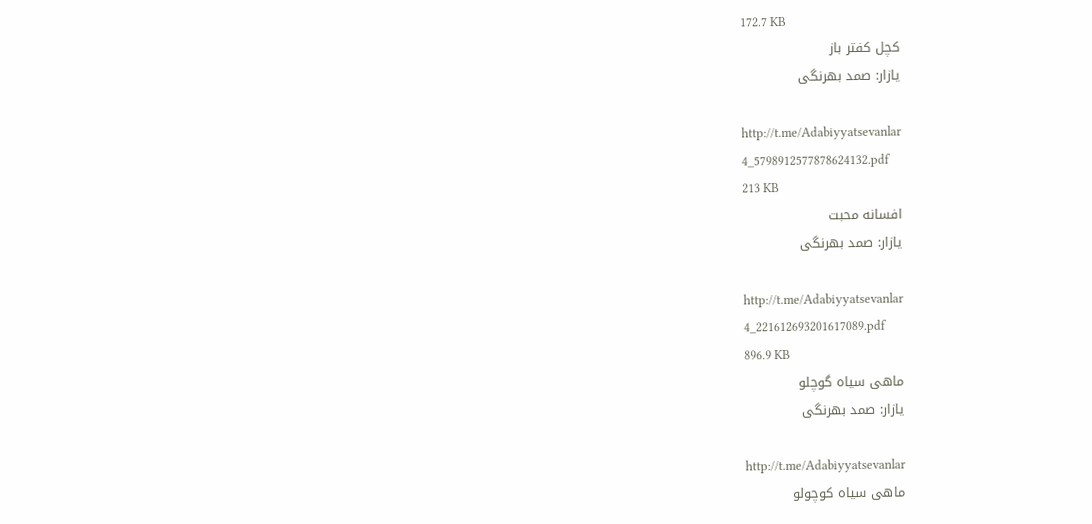172.7 KB
کچل کفتر باز
یازار: صمد بهرنگی

http://t.me/Adabiyyatsevanlar
4_5798912577878624132.pdf
213 KB
افسانه محبت
یازار: صمد بهرنگی

http://t.me/Adabiyyatsevanlar
4_221612693201617089.pdf
896.9 KB
ماهی سیاه گوچلو
یازار: صمد بهرنگی

http://t.me/Adabiyyatsevanlar
ماهی سیاه کوچولو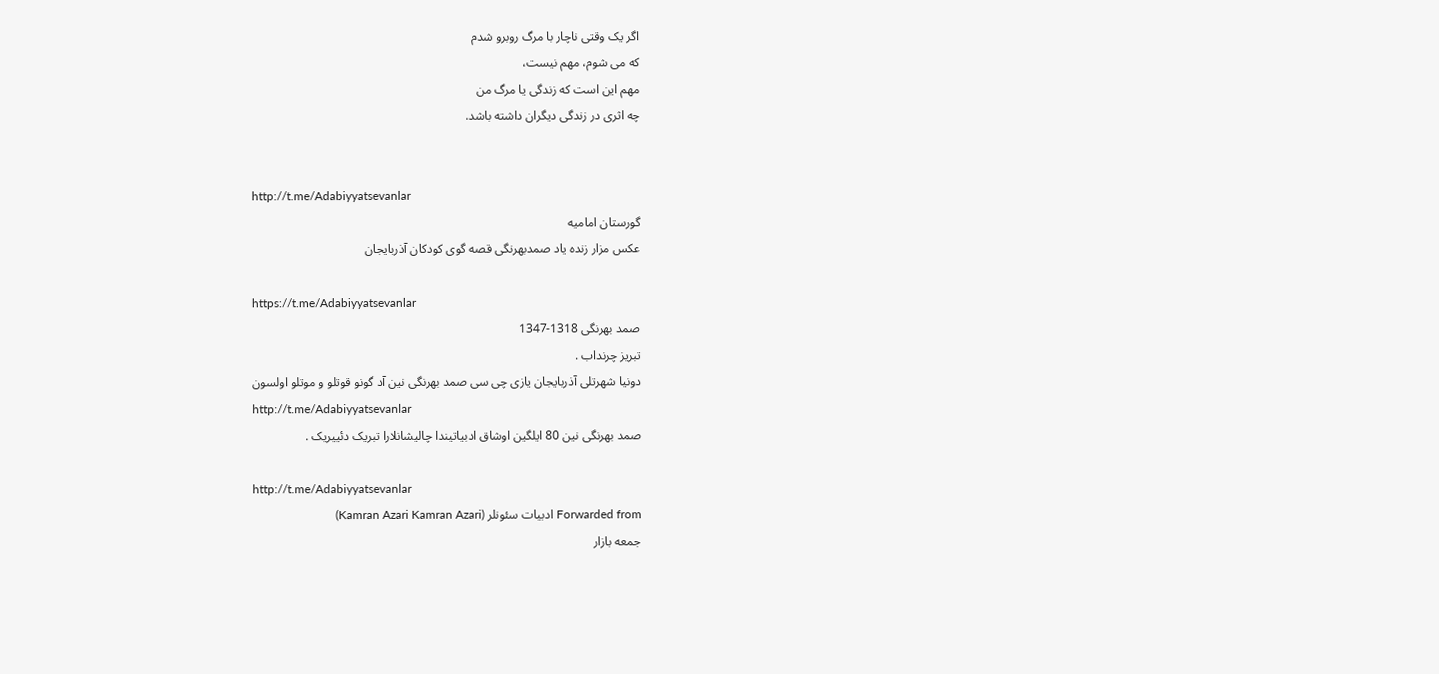اگر یک وقتی ناچار با مرگ روبرو شدم
که می شوم، مهم نیست،
مهم این است که زندگی یا مرگ من
چه اثری در زندگی دیگران داشته باشد.


http://t.me/Adabiyyatsevanlar
گورستان امامیه
عکس مزار زنده یاد صمدبهرنگی قصه گوی کودکان آذربایجان

https://t.me/Adabiyyatsevanlar
صمد بهرنگی 1318-1347
تبریز چرنداب .
دونیا شهرتلی آذربایجان یازی چی سی صمد بهرنگی نین آد گونو قوتلو و موتلو اولسون
http://t.me/Adabiyyatsevanlar
صمد بهرنگی نین 80 ایلگین اوشاق ادبیاتیندا چالیشانلارا تبریک دئییریک .

http://t.me/Adabiyyatsevanlar
Forwarded from ادبیات سئونلر (Kamran Azari Kamran Azari)
جمعه بازار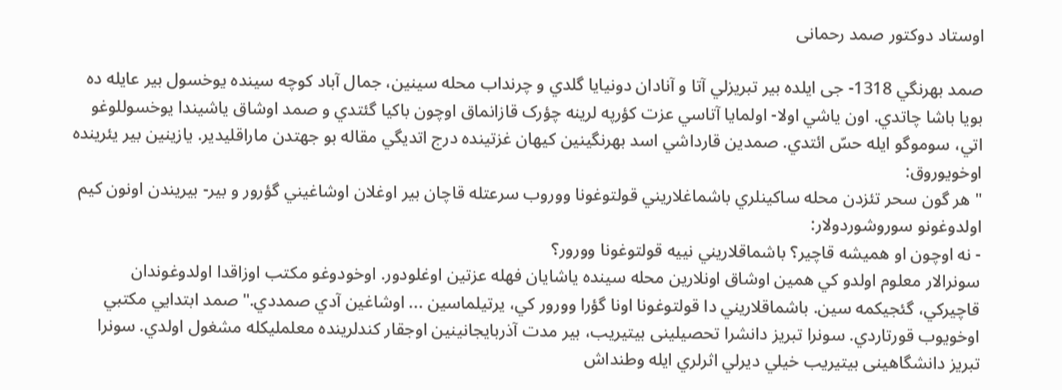اوستاد دوکتور صمد رحمانی

صمد بهرنگي 1318- جی ايلده بير تبريزلي آتا و آنادان دونيايا گلدي و چرنداب محله سينين، جمال آباد کوچه سينده يوخسول بير عايله ده بويا باشا چاتدي. اون ياشي اولا- اولمايا آتاسي عزت کؤرپه لرينه چؤرک قازانماق اوچون باکيا گئتدي و صمد اوشاق ياشيندا يوخسوللوغو اتي، سوموگو ايله حسّ ائتدي. صمدين قارداشي اسد بهرنگينین کيهان غزتينده درج اتديگي مقاله بو جهتدن ماراقليدير. يازينين بير يئرينده اوخويوروق:
"هر گون سحر تئزدن محله ساکينلري باشماغلاريني قولتوغونا ووروب سرعتله قاچان بير اوغلان اوشاغيني گؤرور و بير- بيريندن اونون کيم اولدوغونو سوروشوردولار:
- نه اوچون او هميشه قاچير؟ باشماقلاريني نييه قولتوغونا وورور؟
سونرالار معلوم اولدو کي همين اوشاق اونلارين محله سينده ياشايان فهله عزتين اوغلودور. اوخودوغو مکتب اوزاقدا اولدوغوندان قاچيرکي، گئجيکمه سين. باشماقلاريني دا قولتوغونا اونا گؤرا وورور کي، يرتيلماسين ... اوشاغين آدي صمددي." صمد ابتدایي مکتبي اوخويوب قورتاردي. سونرا تبريز دانشرا تحصیلینی بيتيريب، بير مدت آذربايجانينين اوجقار کندلرينده معلمليکله مشغول اولدي. سونرا تبريز دانشگاهینی بيتيريب خيلي ديرلي اثرلري ايله وطنداش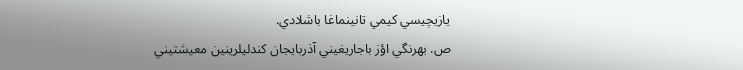يازيچيسي کيمي تانينماغا باشلادي.
ص. بهرنگي اؤز باجاريغيني آذربايجان کندلیلرینین معیشتيني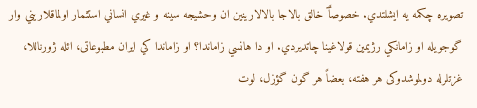تصويره چکمه يه ايشلتدي. خصوصآً خالق بالاجا بالالارينين ان وحشيجه سينه و غيري انساني استثمار اولماقلاريني وار گوجويله او زامانکي رژيمين قولاغينا چاتديردي. او دا هانسي زاماندا؟ او زاماندا کي ايران مطبوعاتی، ائله ژورناللا، غزتلرله دولموشدوکی هر هفته، بعضاً هر گون گؤزل، لوت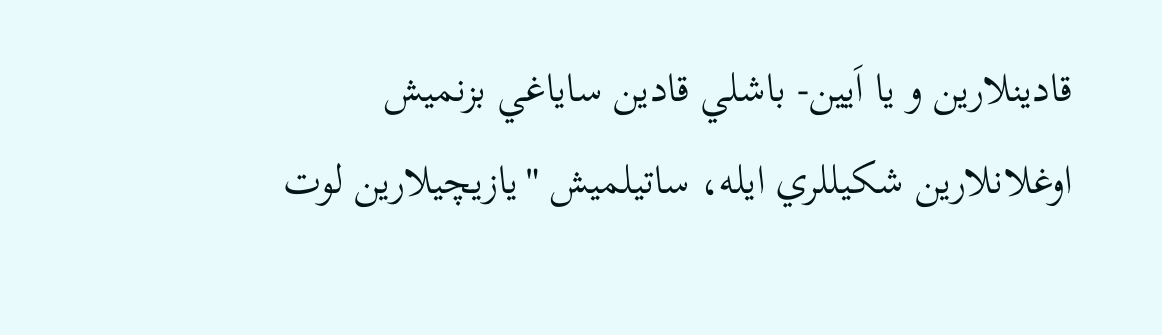قادينلارين و یا اَيين- باشلي قادين ساياغي بزنميش اوغلانلارين شکيللري ايله، ساتيلميش "يازيچيلارين لوت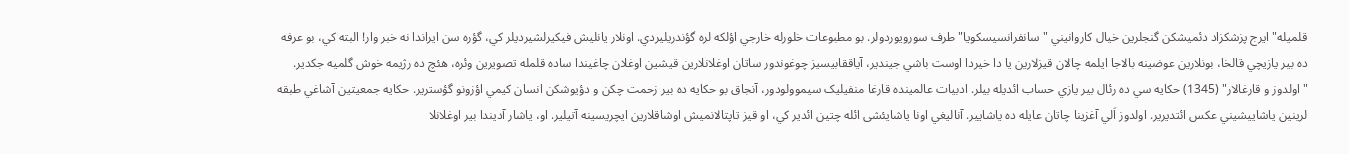قلميله" ايرج پزشکزاد دئميشکن گنجلرين خيال کاروانيني "سانفرانسيسکويا" طرف سورويوردولر. بو مطبوعات خلورله خارجي اؤلکه لره گؤندريليردي. اونلار يانليش فيکيرلشيرديلر کي، گؤره سن ايراندا نه خبر وار! البته کي، بو عرفه ده بير يازيچي قالخا، بونلارين عوضينه بالاجا ايلمه چالان قيزلارين يا دا خيردا اوست باشي جيندير، آياققابيسيز چوغوندور ساتان اوغلانلارين قيشين اوغلان چاغيندا ساده قلمله تصويرين وئره، هئچ ده رژيمه خوش گلميه جکدير.
"اولدوز و قارغالار" (1345) حکايه سي ده رئال بير يازي حساب ائديله بيلر. ادبيات عالمينده قارغا منفيليک سیموولودور، آنجاق بو حکايه ده بير زحمت چکن و دؤيوشکن انسان کيمي اؤزونو گؤسترير. حکايه جمعيتين آشاغي طبقه لرينين ياشاييشيني عکس ائتديرير. اولدوز اَلي آغزينا چاتان عايله ده ياشايير. آناليغي اونا یاشایئشی ائله چتين ائدير کي، او قيز تاپتالانميش اوشاقلارين ايچريسينه آتيلير. او، ياشار آديندا بير اوغلانلا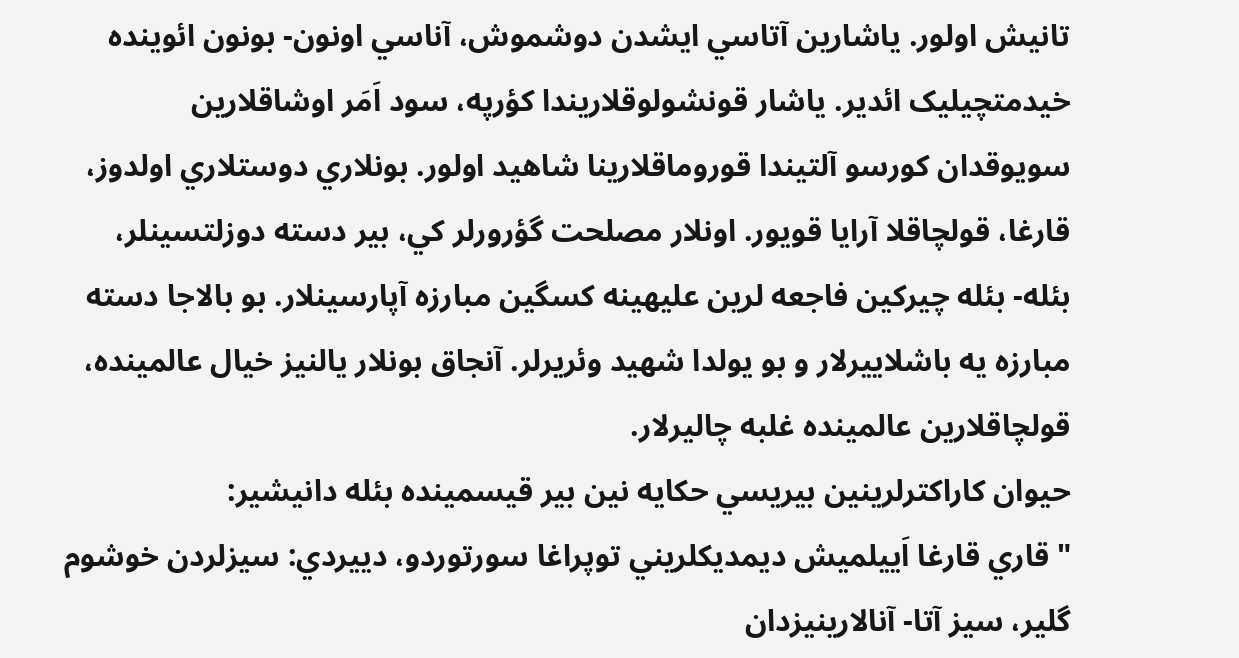تانيش اولور. ياشارين آتاسي ايشدن دوشموش، آناسي اونون- بونون ائوينده خیدمتچیلیک ائدير. ياشار قونشولوقلاريندا کؤرپه، سود اَمَر اوشاقلارين سويوقدان کورسو آلتيندا قوروماقلارينا شاهيد اولور. بونلاري دوستلاري اولدوز، قارغا، قولچاقلا آرايا قويور. اونلار مصلحت گؤرورلر کي، بير دسته دوزلتسينلر، بئله- بئله چيرکين فاجعه لرين علیهينه کسگين مبارزه آپارسينلار. بو بالاجا دسته مبارزه یه باشلاييرلار و بو يولدا شهيد وئريرلر. آنجاق بونلار يالنيز خيال عالمينده، قولچاقلارين عالمينده غلبه چاليرلار.
حيوان کاراکترلرينين بيريسي حکايه نين بير قيسمينده بئله دانيشير:
" قاري قارغا اَييلميش ديمديکلريني توپراغا سورتوردو، دييردي: سيزلردن خوشوم گلير، سيز آتا- آنالارينيزدان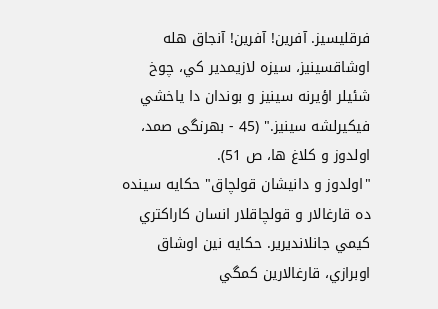فرقليسيز. آفرين! آفرين! آنجاق هله اوشاقسينيز، سيزه لازيمدير کي، چوخ شئيلر اؤيرنه سينيز و بوندان دا ياخشي فيکيرلشه سينيز." (45 - بهرنگی صمد، اولدوز و کلاغ ها، ص 51).
"اولدوز و دانيشان قولچاق" حکايه سينده ده قارغالار و قولچاقلار انسان کاراکتري کيمي جانلانديرير. حکايه نين اوشاق اوبرازي، قارغالارين کمگي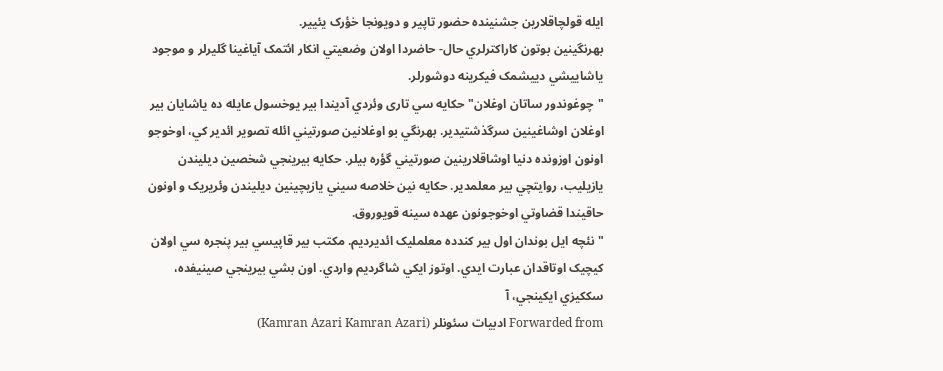ايله قولچاقلارين جشنینده حضور تاپير و دويونجا خؤرک يئيير.
بهرنگينين بوتون کاراکترلري حال- حاضردا اولان وضعيتي انکار ائتمک آياغينا گليرلر و موجود ياشاييشي دييشمک فيکرينه دوشورلر.
"چوغوندور ساتان اوغلان" حکايه سي تاری وئردي آديندا بير يوخسول عايله ده ياشايان بير اوغلان اوشاغينين سرگذشتيدير. بهرنگي بو اوغلانين صورتيني ائله تصوير ائدير کي، اوخوجو اونون اوزونده دنيا اوشاقلارينين صورتيني گؤره بيلر. حکايه بيرينجي شخصين ديليندن يازيليب، روايتچي بير معلمدير. حکايه نين خلاصه سيني يازيچينين ديليندن وئريريک و اونون حاقيندا قضاوتي اوخوجونون عهده سينه قويوروق.
" نئچه ايل بوندان اول بير کندده معلمليک ائديرديم. مکتب بير قاپيسي بير پنجره سي اولان کيچيک اوتاقدان عبارت ايدي. اوتوز ايکي شاگرديم واردي. اون بشي بيرينجي صینيفده، سککيزي ايکينجي، آ
Forwarded from ادبیات سئونلر (Kamran Azari Kamran Azari)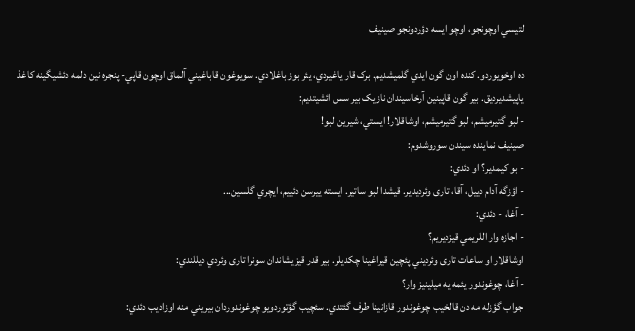لتيسي اوچونجو، اوچو ايسه دؤردونجو صینيف

ده اوخويوردو. کنده اون گون ايدي گلميشديم. برک قار ياغيردي، يئر بوز باغلادي. سويوغون قاباغيني آلماق اوچون قاپي- پنجره نين دلمه دئشيگينه کاغذ ياپيشديرديق. بير گون قاپينين آرخاسيندان نازيک بير سس ائشيتديم:
- لبو گتيرميشم، لبو گتيرميشم، اوشاقلار! ايستي، شيرين لبو!
صینیف نماینده سیندن سوروشدوم:
- بو کيمدير؟ او دئدي:
- اؤزگه آدام دييل، آقا، تاری وئرديدير. قيشدا لبو ساتير. ايسته ييرسن دئييم، ايچري گلسين...
- آغا، - دئدي:
- اجازه وار اللريمي قيزديريم؟
اوشاقلار او ساعات تاری وئرديني پئچين قيراغينا چکديلر. بير قدر قيزيشاندان سونرا تاری وئردي ديللندي:
- آغا، چوغوندور يئمه يه ميلينيز وار؟
جواب گؤزله مه دن قالخيب چوغوندور قازانينا طرف گئتدي. سئچيب گؤتوردويو چوغوندوردان بيريني منه اوزاديب دئدي: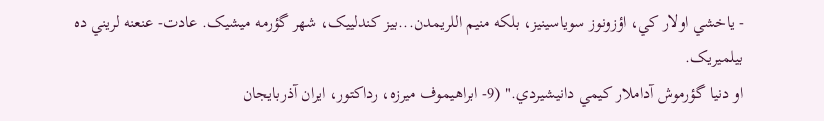- ياخشي اولار کي، اؤزونوز سوياسينيز، بلکه منيم اللريمدن...بيز کندلييک، شهر گؤرمه ميشيک. عادت- عنعنه لريني ده بيلميريک.
او دنيا گؤرموش آداملار کيمي دانيشيردي." (9- ابراهیموف میرزه، رداکتور، ایران آذربایجان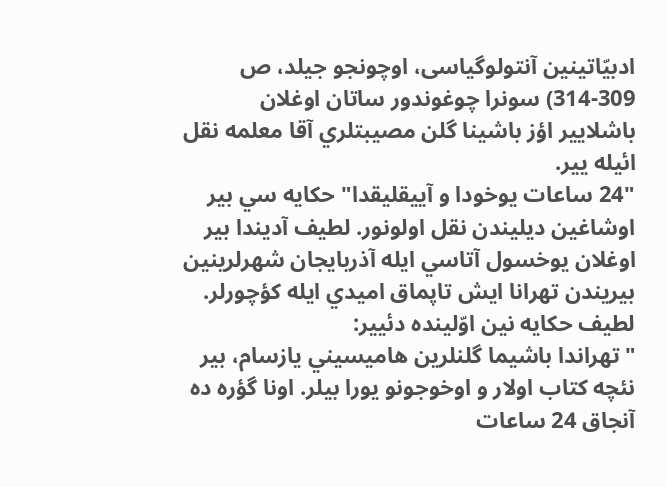ادبیّاتینین آنتولوگیاسی، اوچونجو جیلد، ص 309-314) سونرا چوغوندور ساتان اوغلان باشلايير اؤز باشينا گلن مصيبتلري آقا معلمه نقل ائيله يير.
"24 ساعات يوخودا و آييقليقدا" حکايه سي بير اوشاغين ديليندن نقل اولونور. لطيف آديندا بير اوغلان يوخسول آتاسي ايله آذربايجان شهرلرينين بيريندن تهرانا ايش تاپماق اميدي ايله کؤچورلر. لطيف حکايه نين اوّلينده دئيير:
"تهراندا باشيما گلنلرين هاميسيني يازسام، بير نئچه کتاب اولار و اوخوجونو يورا بيلر. اونا گؤره ده آنجاق 24 ساعات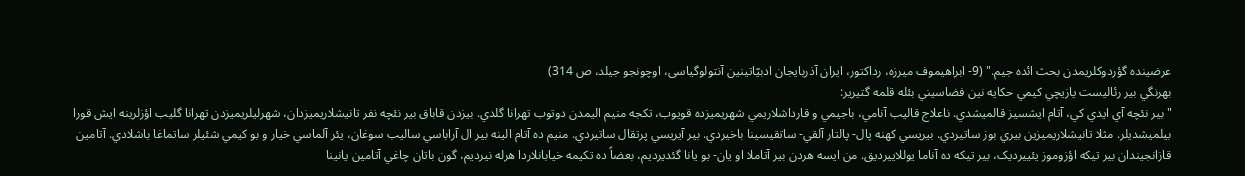عرضينده گؤردوکلريمدن بحث ائده جیم." (9- ابراهیموف میرزه، رداکتور، ایران آذربایجان ادبیّاتینین آنتولوگیاسی، اوچونجو جیلد، ص 314)
بهرنگي بير رئاليست يازيچي کيمي حکايه نين فضاسيني بئله قلمه گتيرير:
" بير نئچه آي ايدي کي، آتام ايشسيز قالميشدي. ناعلاج قاليب آنامي، باجيمي و قارداشلاريمي شهريميزده قويوب، تکجه منيم اليمدن دوتوب تهرانا گلدي. بيزدن قاباق بير نئچه نفر تانيشلاريميزدان، شهرليلريميزدن تهرانا گليب اؤزلرينه ايش قورا بيلميشديلر. مثلا تانيشلاريميزين بيري بوز ساتيردي. بيريسي کهنه پال- پالتار آلقي- ساتقيسينا باخيردي. بير آيريسي پرتقال ساتيردي. منيم ده آتام الينه بير ال آراباسي ساليب سوغان، يئر آلماسي خيار و بو کيمي شئيلر ساتماغا باشلادي. آتامين قازانجيندان بير تيکه اؤزوموز يئييرديک، بير تيکه ده آناما يوللاييرديق. من ايسه هردن بير آتاملا او يان- بو يانا گئديرديم، بعضاً ده تکيمه خيابانلاردا هرله نيرديم، گون باتان چاغي آتامين يانينا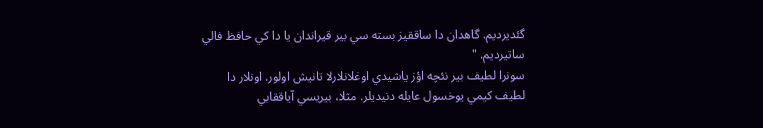گئديرديم. گاهدان دا ساققيز بسته سي بير قيراندان يا دا کي حافظ فالي ساتيرديم. "
سونرا لطيف بير نئچه اؤز ياشيدي اوغلانلارلا تانيش اولور. اونلار دا لطيف کيمي يوخسول عايله دنيديلر. مثلا، بيريسي آياققابي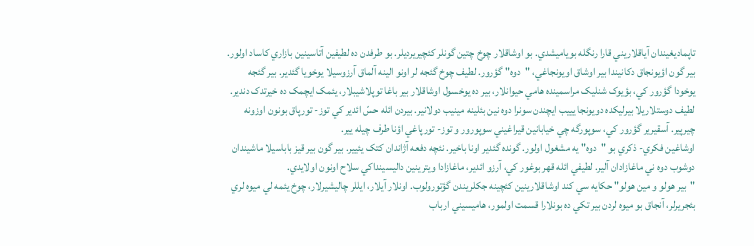تاپماديغيندان آياقلاريني قارا رنگله بوياميشدي. بو اوشاقلار چوخ چتين گونلر کئچيريرديلر. بو طرفدن ده لطيفين آتاسينين بازاري کاساد اولور. بير گون اؤيونجاق دکانيندا بير اوشاق اويونجاغي، "دوه" گؤرور. لطيف چوخ گئجه لر اونو الينه آلماق آرزوسيلا يوخويا گئدير. بير گئجه يوخودا گؤرور کي، بؤيوک شنليک مراسمينده هامي حيوانلار، بير ده يوخسول اوشاقلار بير باغا توپلاشيبلار، يئمک ايچمک ده خيرتدک دندير. لطيف دوستلاريلا بيرليکده دويونجا يييب ايچندن سونرا دوه نين بئلينه مينيب دولانير. بيردن ائله حسّ ائدير کي توز- تورپاق بونون اوزونه چيرپير. آسقيرير گؤرور کي، سوپورگه چي خيابانين قيراغيني سوپورور و توز- تورپاغي اؤنا طرف چيله يير.
اوشاغين فکري- ذکري بو "دوه" یه مشغول اولور. گونده گئدير اونا باخير. نئچه دفعه آژاندان کتک يئيير. بير گون بير قيز باباسيلا ماشيندان دوشوب دوه ني ماغازادان آلير. لطيفي ائله قهر بوغور کي، آرزو ائدير، ماغازادا ويترينين داليسينداکي سلاح اونون اولايدي.
"بير هولو و مين هولو" حکايه سي کند اوشاقلارينين کئچينه جکلريندن گؤتورولوب. اونلار آيلار، ايللر چاليشيرلار، چوخ يئمه لي ميوه لري بئجريرلر، آنجاق بو ميوه لردن بير تکي ده بونلارا قسمت اولمور، هاميسيني ارباب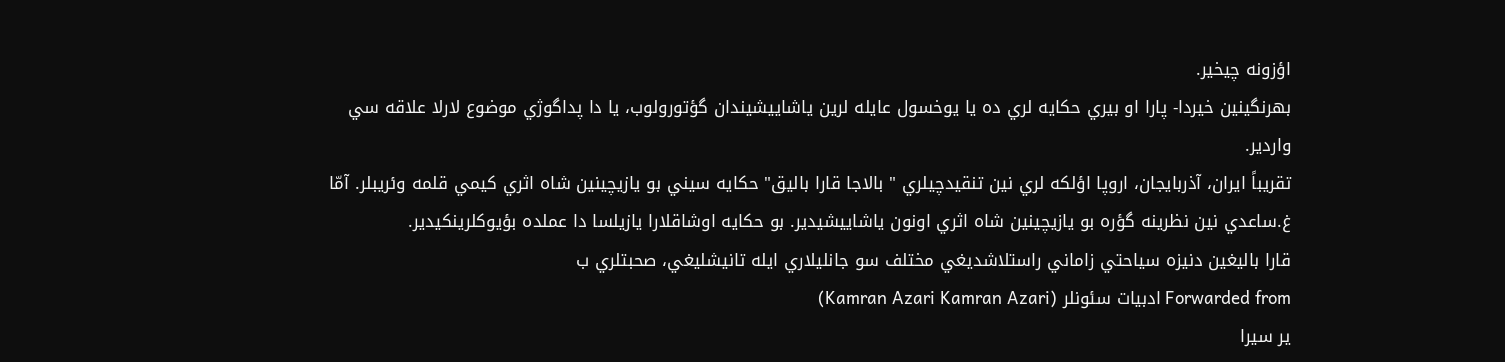اؤزونه چيخير.
بهرنگينين خيردا- پارا او بيري حکايه لري ده يا يوخسول عايله لرين ياشاييشيندان گؤتورولوب، يا دا پداگوژي موضوع لارلا علاقه سي واردير.
تقريباً ايران، آذربايجان، اروپا اؤلکه لري نين تنقيدچيلري " بالاجا قارا باليق" حکايه سيني بو يازيچينين شاه اثري کيمي قلمه وئريبلر. آمّا غ.ساعدي نين نظرينه گؤره بو يازيچينين شاه اثري اونون ياشاييشيدير. بو حکايه اوشاقلارا يازيلسا دا عملده بؤيوکلرينکيدير.
قارا باليغين دنيزه سياحتي زاماني راستلاشديغي مختلف سو جانليلاري ايله تانيشليغي، صحبتلري ب
Forwarded from ادبیات سئونلر (Kamran Azari Kamran Azari)
ير سيرا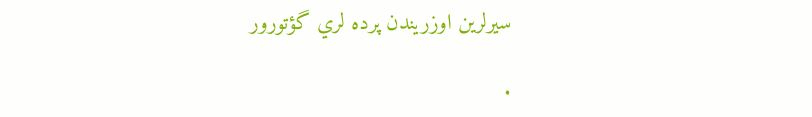سیرلرين اوزريندن پرده لري گؤتورور

.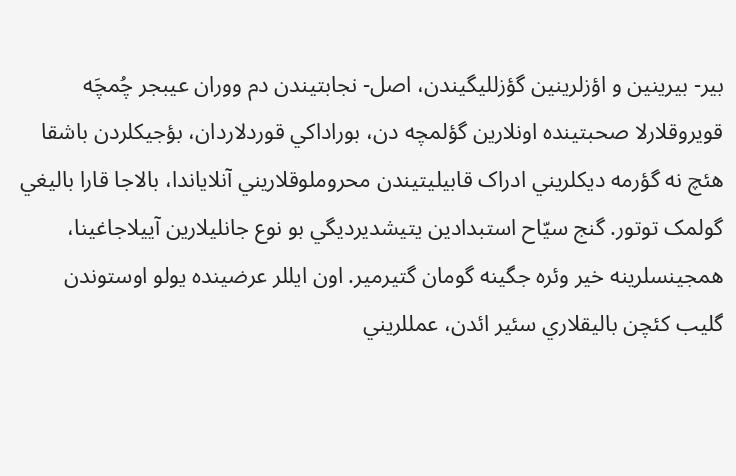بير- بيرينين و اؤزلرينين گؤزلليگيندن، اصل- نجابتيندن دم ووران عيبجر چُمچَه قويروقلارلا صحبتينده اونلارين گؤلمچه دن، بوراداکي قوردلاردان، بؤجیکلردن باشقا هئچ نه گؤرمه ديکلريني ادراک قابيليتيندن محروملوقلاريني آنلاياندا، بالاجا قارا باليغي گولمک توتور. گنج سيّاح استبدادين يتيشديرديگي بو نوع جانليلارين آييلاجاغينا، همجينسلرينه خير وئره جگينه گومان گتيرمير. اون ايللر عرضينده يولو اوستوندن گليب کئچن باليقلاري سئير ائدن، عمللريني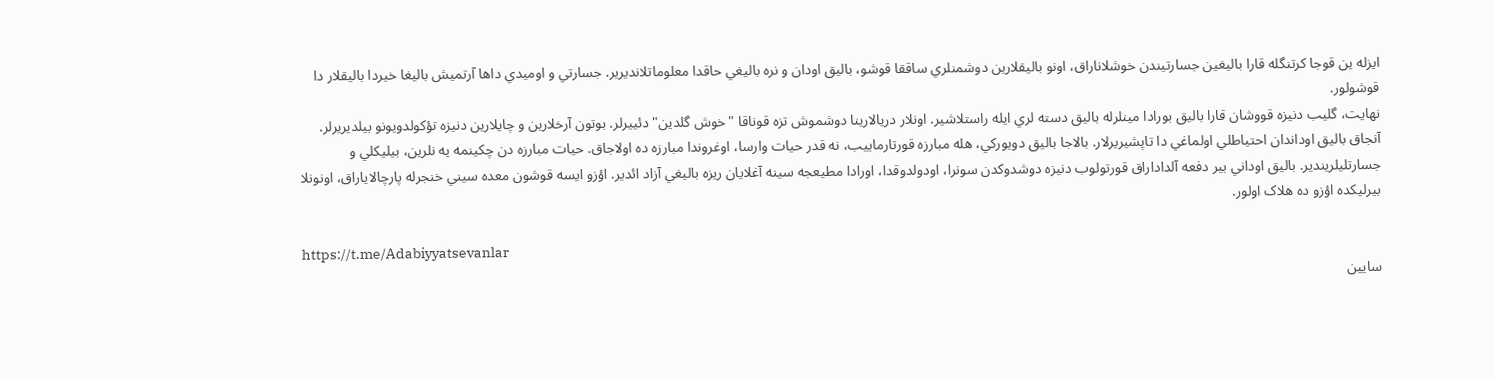ايزله ين قوجا کرتنگله قارا باليغين جسارتيندن خوشلاناراق، اونو باليقلارين دوشمنلري ساققا قوشو، باليق اودان و نره باليغي حاقدا معلوماتلانديرير. جسارتي و اوميدي داها آرتميش باليغا خيردا باليقلار دا قوشولور.
نهايت، گليب دنيزه قووشان قارا باليق بورادا مينلرله باليق دسته لري ايله راستلاشير. اونلار دریالارينا دوشموش تزه قوناقا "خوش گلدين" دئييرلر. بوتون آرخلارين و چايلارين دنيزه تؤکولدويونو بيلديريرلر. آنجاق باليق اوداندان احتياطلي اولماغي دا تاپشيريرلار. بالاجا باليق دويورکي، هله مبارزه قورتارماييب، نه قدر حيات وارسا، اوغروندا مبارزه ده اولاجاق. حيات مبارزه دن چکينمه يه نلرين، بيليکلي و جسارتليلريندير. باليق اوداني بير دفعه آلداداراق قورتولوب دنيزه دوشدوکدن سونرا، اودولدوقدا، اورادا مطيعجه سينه آغلايان ريزه باليغي آزاد ائدير. اؤزو ايسه قوشون معده سيني خنجرله پارچالاياراق، اونونلا بيرليکده اؤزو ده هلاک اولور.

https://t.me/Adabiyyatsevanlar
سایین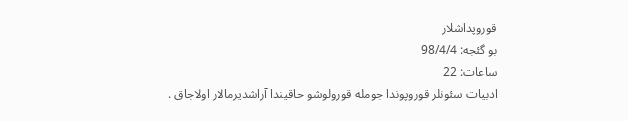قوروپداشلار
بو گئجه: 98/4/4
ساعات: 22
ادبیات سئونلر قوروپوندا جومله قورولوشو حاقیندا آراشدیرمالار اولاجاق .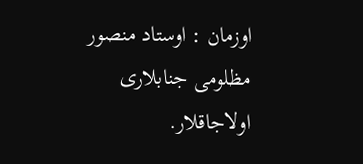اوزمان : اوستاد منصور مظلومی جنابلاری اولاجاقلار.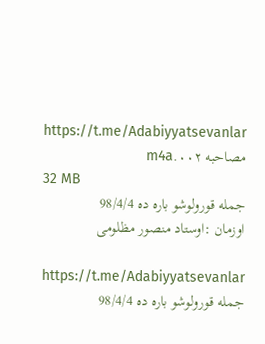https://t.me/Adabiyyatsevanlar
مصاحبه ۰۰۲.m4a
32 MB
جمله قورولوشو باره ده 98/4/4
اوزمان :اوستاد منصور مظلومی

https://t.me/Adabiyyatsevanlar
جمله قورولوشو باره ده 98/4/4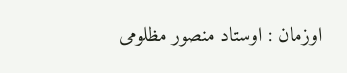اوزمان : اوستاد منصور مظلومی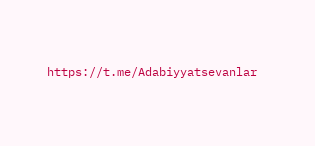https://t.me/Adabiyyatsevanlar